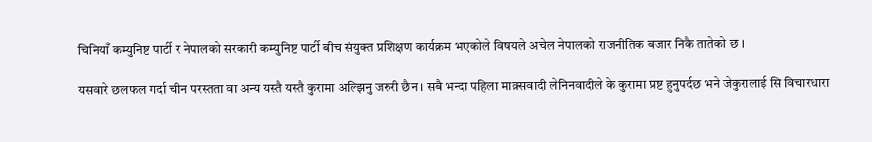चिनियाँ कम्युनिष्ट पार्टी र नेपालको सरकारी कम्युनिष्ट पार्टी बीच संयुक्त प्रशिक्षण कार्यक्रम भएकोले विषयले अचेल नेपालको राजनीतिक बजार निकै तातेको छ ।

यसवारे छलफल गर्दा चीन परस्तता वा अन्य यस्तै यस्तै कुरामा अल्झिनु जरुरी छैन । सबै भन्दा पहिला माक्र्सवादी लेनिनवादीले के कुरामा प्रष्ट हुनुपर्दछ भने जेकुरालाई सि विचारधारा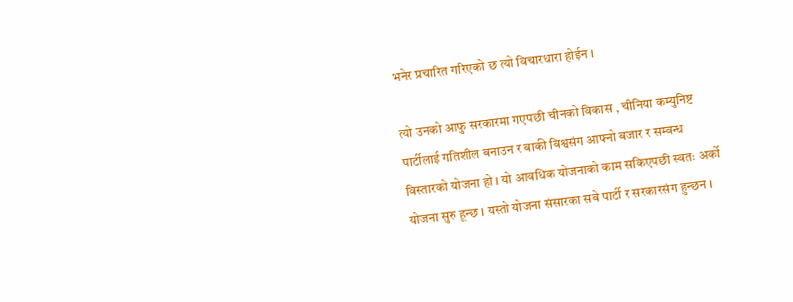भनेर प्रचारित गरिएको छ त्यो विचारधारा होईन ।

त्यो उनको आफु सरकारमा गएपछी चीनको विकास , चीनिया कम्युनिष्ट पार्टीलाई गतिशील बनाउन र बाकी विश्वसंग आफ्नो बजार र सम्वन्ध विस्तारको योजना हो । यो आवधिक योजनाको काम सकिएपछी स्वतः अर्को योजना सुरु हून्छ । यस्तो योजना संसारका सबे पार्टी र सरकारसंग हुन्छन ।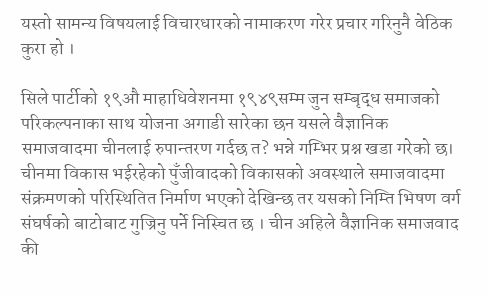यस्तो सामन्य विषयलाई विचारधारको नामाकरण गरेर प्रचार गरिनुनै वेठिक कुरा हो ।

सिले पार्टीको १९औ माहाधिवेशनमा १९४९सम्म जुन सम्बृद्ध समाजको परिकल्पनाका साथ योजना अगाडी सारेका छन यसले वैज्ञानिक समाजवादमा चीनलाई रुपान्तरण गर्दछ त? भन्ने गम्भिर प्रश्न खडा गरेको छ। चीनमा विकास भईरहेको पुँजीवादको विकासको अवस्थाले समाजवादमा संक्रमणको परिस्थितित निर्माण भएको देखिन्छ तर यसको निम्ति भिषण वर्ग संघर्षको बाटोबाट गुज्रिनु पर्ने निस्चित छ । चीन अहिले वैज्ञानिक समाजवाद की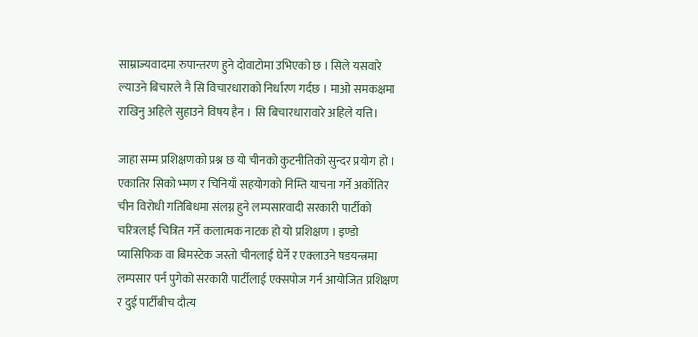साम्राज्यवादमा रुपान्तरण हुने दोवाटोमा उभिएको छ । सिले यसवारे ल्याउने बिचारले नै सि विचारधाराको निर्धारण गर्दछ । माओ समकक्षमा राखिनु अहिले सुहाउने विषय हैन । सि बिचारधारावारे अहिले यत्ति।

जाहा सम्म प्रशिक्षणको प्रश्न छ यो चीनको कुटनीतिको सुन्दर प्रयोग हो । एकातिर सिको भ्मण र चिनियाँ सहयोगको निम्ति याचना गर्ने अर्कोतिर चीन विरोधी गतिबिधमा संलग्न हुने लम्पसारवादी सरकारी पार्टीको चरित्रलाई चित्रित गर्ने कलात्मक नाटक हो यो प्रशिक्षण । इण्डो प्यासिफिक वा बिमस्टेक जस्तो चीनलाई घेर्ने र एक्लाउने षडयन्त्रमा लम्पसार पर्न पुगेको सरकारी पार्टीलाई एक्सपोज गर्न आयोजित प्रशिक्षण र दुई पार्टीबीच दौत्य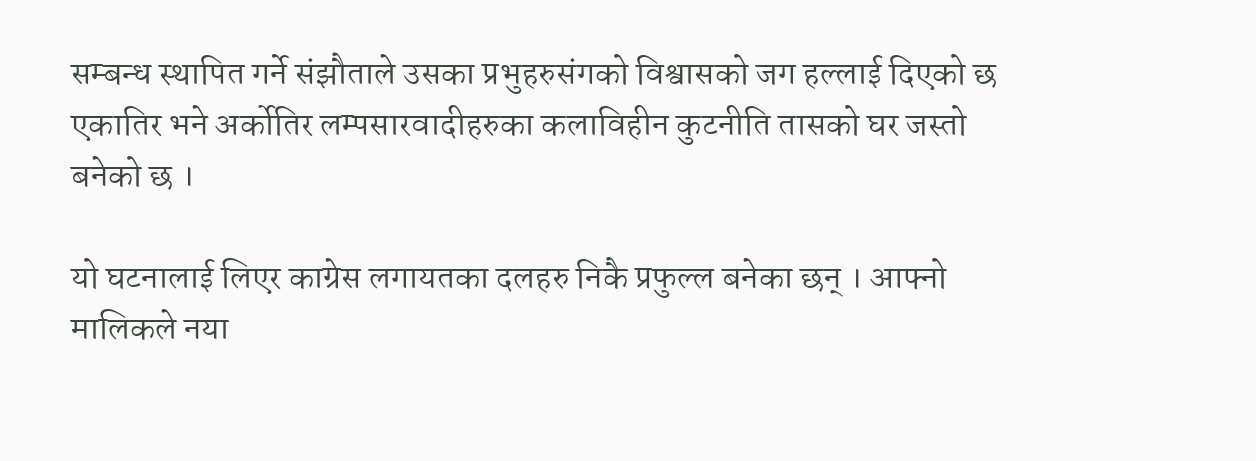सम्बन्ध स्थापित गर्ने संझौताले उसका प्रभुहरुसंगको विश्वासको जग हल्लाई दिएको छ एकातिर भने अर्कोतिर लम्पसारवादीहरुका कलाविहीन कुटनीति तासको घर जस्तो बनेको छ ।

यो घटनालाई लिएर काग्रेस लगायतका दलहरु निकै प्रफुल्ल बनेका छन् । आफ्नो मालिकले नया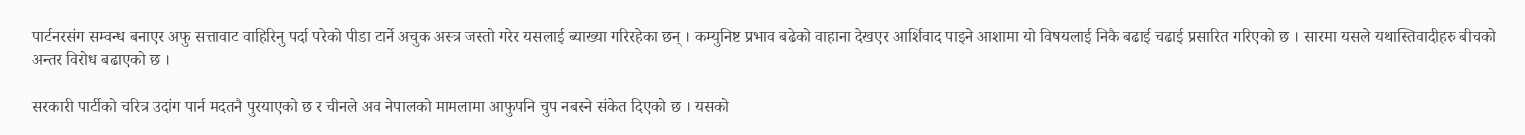पार्टनरसंग सम्वन्ध बनाएर अफु सत्तावाट वाहिरिनु पर्दा परेको पीडा टार्ने अचुक अस्त्र जस्तो गरेर यसलाई ब्याख्या गरिरहेका छन् । कम्युनिष्ट प्रभाव बढेको वाहाना देखएर आर्शिवाद पाइने आशामा यो विषयलाई निकै बढाई चढाई प्रसारित गरिएको छ । सारमा यसले यथास्तिवादीहरु बीचको अन्तर विरोध बढाएको छ ।

सरकारी पार्टीको चरित्र उदांग पार्न मदतनै पुरयाएको छ र चीनले अव नेपालको मामलामा आफुपनि चुप नबस्ने संकेत दिएको छ । यसको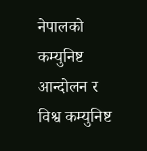नेपालको कम्युनिष्ट आन्दोलन र विश्व कम्युनिष्ट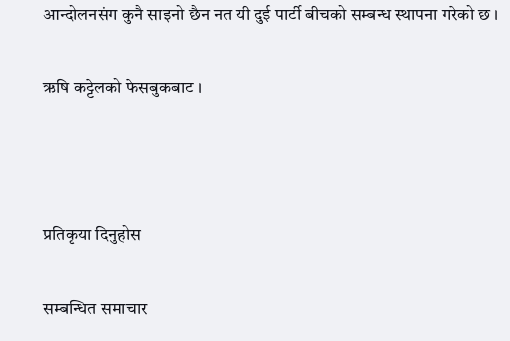आन्दोलनसंग कुनै साइनो छैन नत यी दुई पार्टी बीचको सम्बन्ध स्थापना गरेको छ ।

ऋषि कट्टेलको फेसबुकबाट ।



प्रतिकृया दिनुहोस

सम्बन्धित समाचार